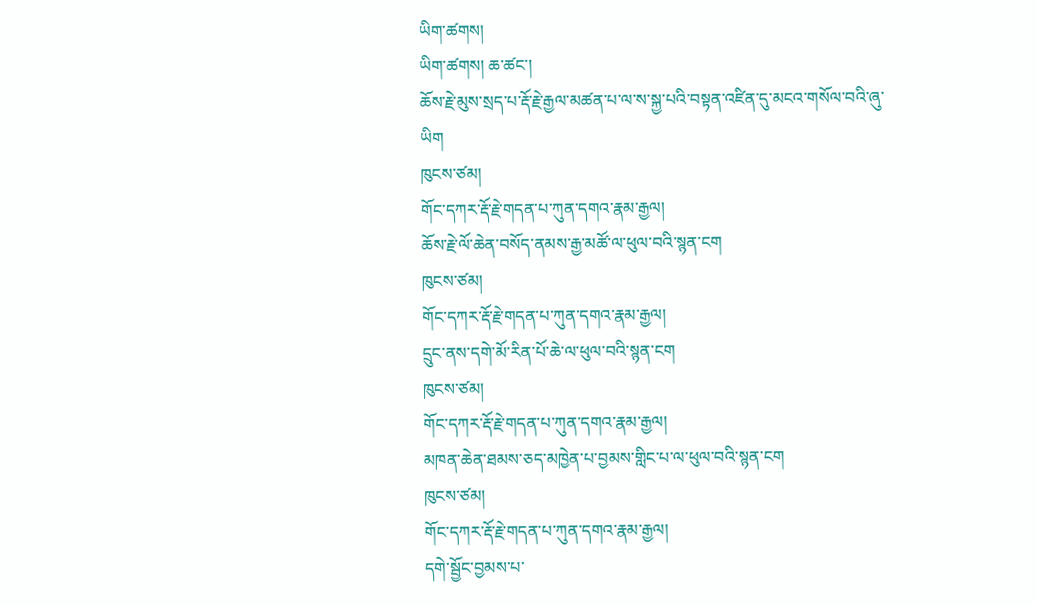ཡིག་ཚགས།
ཡིག་ཚགས། ཆ་ཚང་།
ཆོས་རྗེ་མུས་སྲད་པ་རྡོ་རྗེ་རྒྱལ་མཚན་པ་ལ་ས་སྐྱ་པའི་བསྟན་འཛིན་དུ་མངའ་གསོལ་བའི་ཞུ་ཡིག
ཁུངས་ཙམ།
གོང་དཀར་རྡོ་རྗེ་གདན་པ་ཀུན་དགའ་རྣམ་རྒྱལ།
ཆོས་རྗེ་ལོ་ཆེན་བསོད་ནམས་རྒྱ་མཚོ་ལ་ཕུལ་བའི་སྙན་ངག
ཁུངས་ཙམ།
གོང་དཀར་རྡོ་རྗེ་གདན་པ་ཀུན་དགའ་རྣམ་རྒྱལ།
དྲུང་ནས་དགེ་མོ་རིན་པོ་ཆེ་ལ་ཕུལ་བའི་སྙན་ངག
ཁུངས་ཙམ།
གོང་དཀར་རྡོ་རྗེ་གདན་པ་ཀུན་དགའ་རྣམ་རྒྱལ།
མཁན་ཆེན་ཐམས་ཅད་མཁྱེན་པ་བྱམས་གླིང་པ་ལ་ཕུལ་བའི་སྙན་ངག
ཁུངས་ཙམ།
གོང་དཀར་རྡོ་རྗེ་གདན་པ་ཀུན་དགའ་རྣམ་རྒྱལ།
དགེ་སྦྱོང་བྱམས་པ་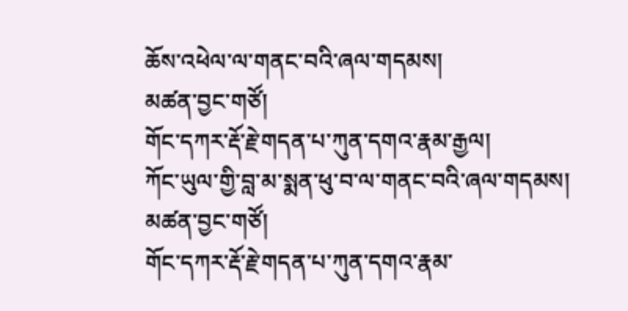ཆོས་འཕེལ་ལ་གནང་བའི་ཞལ་གདམས།
མཚན་བྱང་གཙོ།
གོང་དཀར་རྡོ་རྗེ་གདན་པ་ཀུན་དགའ་རྣམ་རྒྱལ།
ཀོང་ཡུལ་གྱི་བླ་མ་སྨན་ཕུ་བ་ལ་གནང་བའི་ཞལ་གདམས།
མཚན་བྱང་གཙོ།
གོང་དཀར་རྡོ་རྗེ་གདན་པ་ཀུན་དགའ་རྣམ་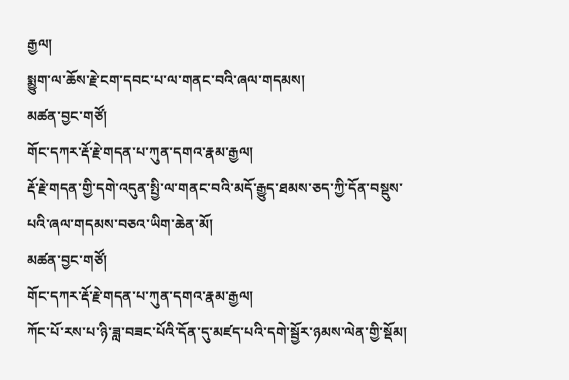རྒྱལ།
སྨྱུག་ལ་ཆོས་རྗེ་ངག་དབང་པ་ལ་གནང་བའི་ཞལ་གདམས།
མཚན་བྱང་གཙོ།
གོང་དཀར་རྡོ་རྗེ་གདན་པ་ཀུན་དགའ་རྣམ་རྒྱལ།
རྡོ་རྗེ་གདན་གྱི་དགེ་འདུན་སྤྱི་ལ་གནང་བའི་མདོ་རྒྱུད་ཐམས་ཅད་ཀྱི་དོན་བསྡུས་པའི་ཞལ་གདམས་བཅའ་ཡིག་ཆེན་མོ།
མཚན་བྱང་གཙོ།
གོང་དཀར་རྡོ་རྗེ་གདན་པ་ཀུན་དགའ་རྣམ་རྒྱལ།
ཀོང་པོ་རས་པ་ཉི་ཟླ་བཟང་པོའི་དོན་དུ་མཛད་པའི་དགེ་སྦྱོར་ཉམས་ལེན་གྱི་སྡོམ།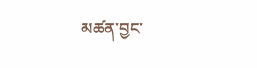མཚན་བྱང་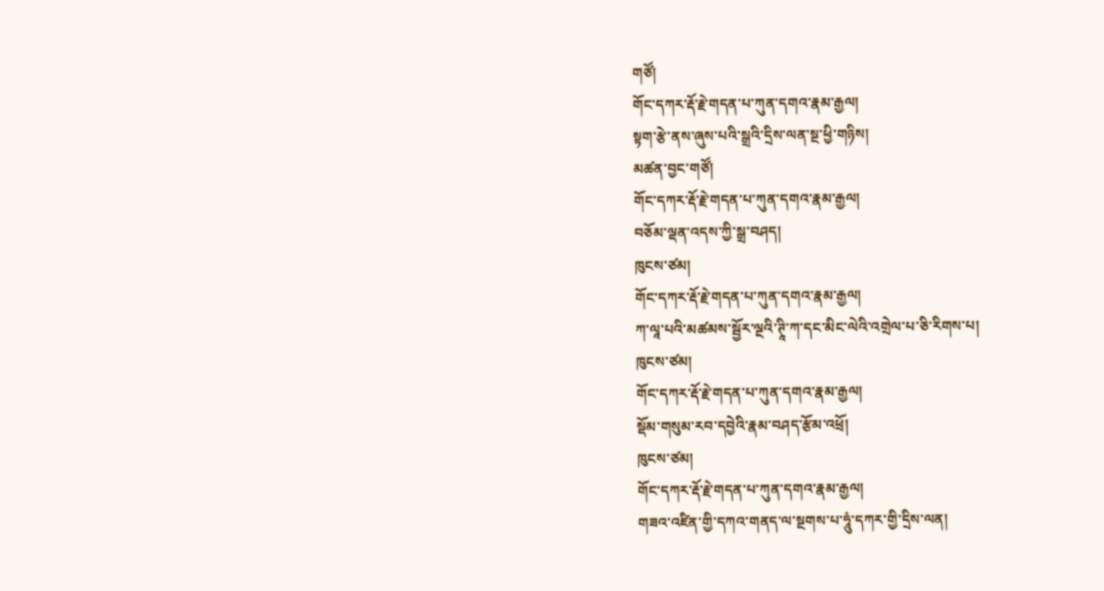གཙོ།
གོང་དཀར་རྡོ་རྗེ་གདན་པ་ཀུན་དགའ་རྣམ་རྒྱལ།
སྟག་རྩེ་ནས་ཞུས་པའི་སྒྲའི་དྲིས་ལན་སྔ་ཕྱི་གཉིས།
མཚན་བྱང་གཙོ།
གོང་དཀར་རྡོ་རྗེ་གདན་པ་ཀུན་དགའ་རྣམ་རྒྱལ།
བཅོམ་ལྡན་འདས་ཀྱི་སྒྲ་བཤད།
ཁུངས་ཙམ།
གོང་དཀར་རྡོ་རྗེ་གདན་པ་ཀུན་དགའ་རྣམ་རྒྱལ།
ཀ་ལཱ་པའི་མཚམས་སྦྱོར་ལྔའི་ཊཱི་ཀ་དང་མིང་ལེའི་འགྲེལ་པ་ཅི་རིགས་པ།
ཁུངས་ཙམ།
གོང་དཀར་རྡོ་རྗེ་གདན་པ་ཀུན་དགའ་རྣམ་རྒྱལ།
སྡོམ་གསུམ་རབ་དབྱེའི་རྣམ་བཤད་རྩོམ་འཕྲོ།
ཁུངས་ཙམ།
གོང་དཀར་རྡོ་རྗེ་གདན་པ་ཀུན་དགའ་རྣམ་རྒྱལ།
གཟའ་འཛིན་གྱི་དཀའ་གནད་ལ་སྔགས་པ་ཧཱུཾ་དཀར་གྱི་དྲིས་ལན།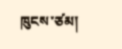ཁུངས་ཙམ།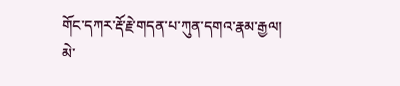གོང་དཀར་རྡོ་རྗེ་གདན་པ་ཀུན་དགའ་རྣམ་རྒྱལ།
མེ་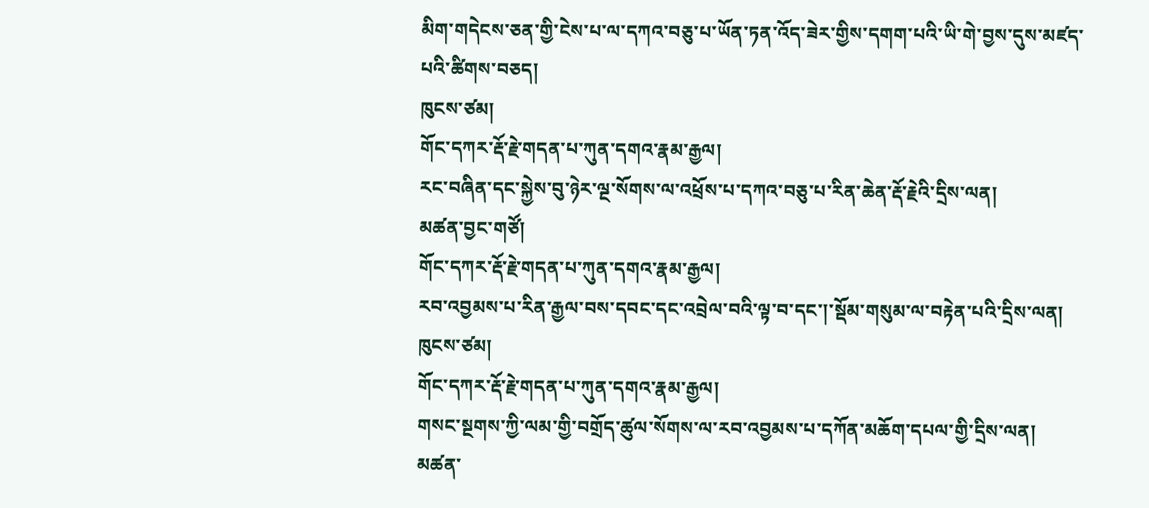མིག་གདེངས་ཅན་གྱི་ངེས་པ་ལ་དཀའ་བཅུ་པ་ཡོན་ཏན་འོད་ཟེར་གྱིས་དགག་པའི་ཡི་གེ་བྱས་དུས་མཛད་པའི་ཚིགས་བཅད།
ཁུངས་ཙམ།
གོང་དཀར་རྡོ་རྗེ་གདན་པ་ཀུན་དགའ་རྣམ་རྒྱལ།
རང་བཞིན་དང་སྐྱེས་བུ་ཉེར་ལྔ་སོགས་ལ་འཕྲོས་པ་དཀའ་བཅུ་པ་རིན་ཆེན་རྡོ་རྗེའི་དྲིས་ལན།
མཚན་བྱང་གཙོ།
གོང་དཀར་རྡོ་རྗེ་གདན་པ་ཀུན་དགའ་རྣམ་རྒྱལ།
རབ་འབྱམས་པ་རིན་རྒྱལ་བས་དབང་དང་འབྲེལ་བའི་ལྟ་བ་དང་།་སྡོམ་གསུམ་ལ་བརྟེན་པའི་དྲིས་ལན།
ཁུངས་ཙམ།
གོང་དཀར་རྡོ་རྗེ་གདན་པ་ཀུན་དགའ་རྣམ་རྒྱལ།
གསང་སྔགས་ཀྱི་ལམ་གྱི་བགྲོད་ཚུལ་སོགས་ལ་རབ་འབྱམས་པ་དཀོན་མཆོག་དཔལ་གྱི་དྲིས་ལན།
མཚན་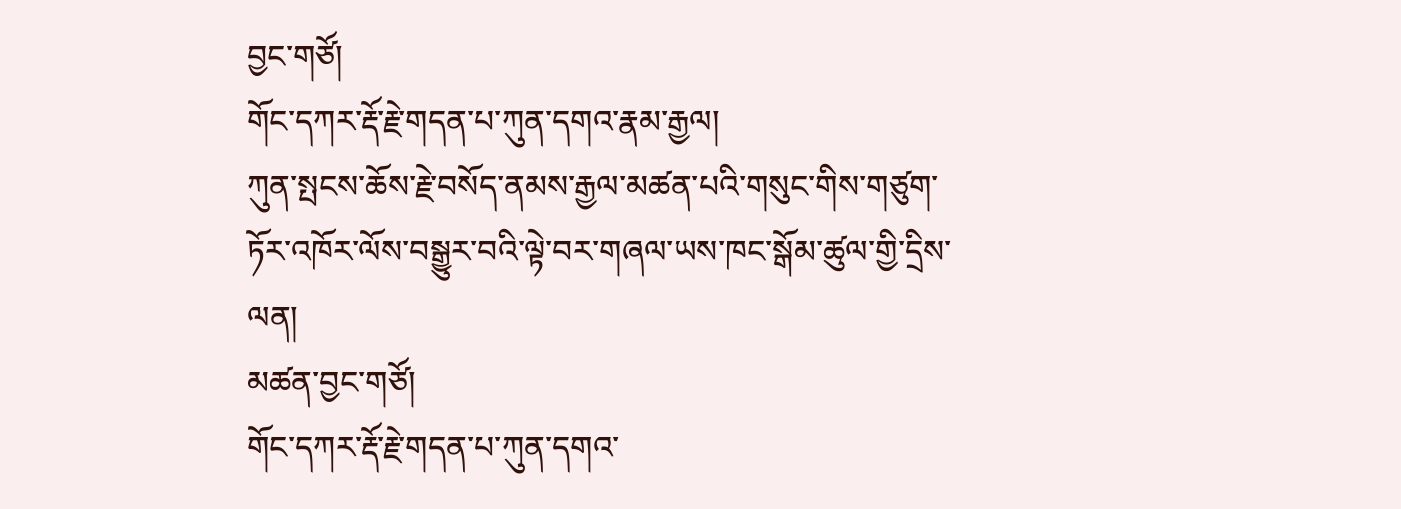བྱང་གཙོ།
གོང་དཀར་རྡོ་རྗེ་གདན་པ་ཀུན་དགའ་རྣམ་རྒྱལ།
ཀུན་སྤངས་ཆོས་རྗེ་བསོད་ནམས་རྒྱལ་མཚན་པའི་གསུང་གིས་གཙུག་ཏོར་འཁོར་ལོས་བསྒྱུར་བའི་ལྟེ་བར་གཞལ་ཡས་ཁང་སྒོམ་ཚུལ་གྱི་དྲིས་ལན།
མཚན་བྱང་གཙོ།
གོང་དཀར་རྡོ་རྗེ་གདན་པ་ཀུན་དགའ་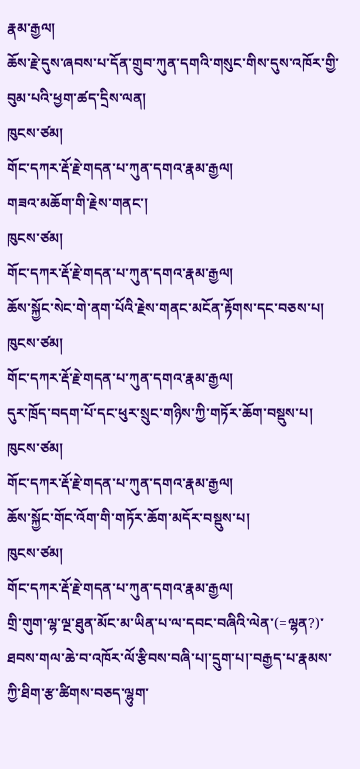རྣམ་རྒྱལ།
ཆོས་རྗེ་དུས་ཞབས་པ་དོན་གྲུབ་ཀུན་དགའི་གསུང་གིས་དུས་འཁོར་གྱི་བུམ་པའི་ཕྱག་ཚད་དྲིས་ལན།
ཁུངས་ཙམ།
གོང་དཀར་རྡོ་རྗེ་གདན་པ་ཀུན་དགའ་རྣམ་རྒྱལ།
གཟའ་མཆོག་གི་རྗེས་གནང་།
ཁུངས་ཙམ།
གོང་དཀར་རྡོ་རྗེ་གདན་པ་ཀུན་དགའ་རྣམ་རྒྱལ།
ཆོས་སྐྱོང་སེང་གེ་ནག་པོའི་རྗེས་གནང་མངོན་རྟོགས་དང་བཅས་པ།
ཁུངས་ཙམ།
གོང་དཀར་རྡོ་རྗེ་གདན་པ་ཀུན་དགའ་རྣམ་རྒྱལ།
དུར་ཁྲོད་བདག་པོ་དང་ཕུར་སྲུང་གཉིས་ཀྱི་གཏོར་ཆོག་བསྡུས་པ།
ཁུངས་ཙམ།
གོང་དཀར་རྡོ་རྗེ་གདན་པ་ཀུན་དགའ་རྣམ་རྒྱལ།
ཆོས་སྐྱོང་གོང་འོག་གི་གཏོར་ཆོག་མདོར་བསྡུས་པ།
ཁུངས་ཙམ།
གོང་དཀར་རྡོ་རྗེ་གདན་པ་ཀུན་དགའ་རྣམ་རྒྱལ།
གྲི་གུག་ལྷ་ལྔ་ཐུན་མོང་མ་ཡིན་པ་ལ་དབང་བཞིའི་ལེན་(=ལྷན?)་ཐབས་གལ་ཆེ་བ་འཁོར་ལོ་རྩིབས་བཞི་པ།་དྲུག་པ།་བརྒྱད་པ་རྣམས་ཀྱི་ཐིག་རྩ་ཚིགས་བཅད་ལྷུག་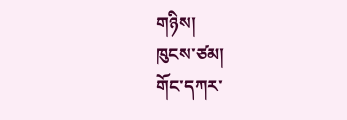གཉིས།
ཁུངས་ཙམ།
གོང་དཀར་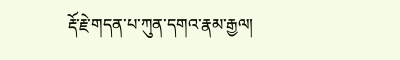རྡོ་རྗེ་གདན་པ་ཀུན་དགའ་རྣམ་རྒྱལ།